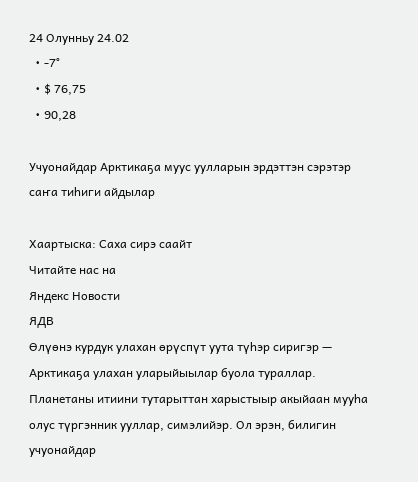24 Олунньу 24.02
  • -7°
  • $ 76,75
  • 90,28

Учуонайдар Арктикаҕа муус уулларын эрдэттэн сэрэтэр саҥа тиһиги айдылар

Хаартыска: Саха сирэ саайт
Читайте нас на
Яндекс Новости
ЯДВ
Өлүөнэ курдук улахан өрүспүт уута түһэр сиригэр — Арктикаҕа улахан уларыйыылар буола тураллар. Планетаны итиини тутарыттан харыстыыр акыйаан мууһа олус түргэнник ууллар, симэлийэр. Ол эрэн, билигин учуонайдар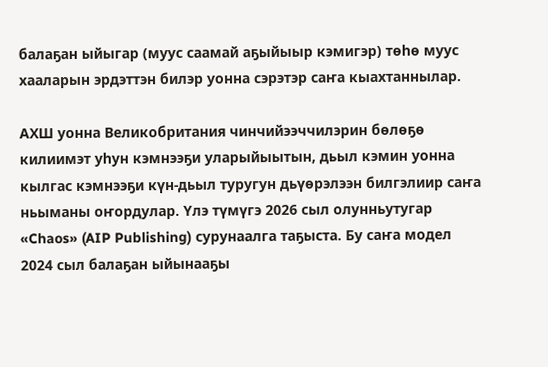балаҕан ыйыгар (муус саамай аҕыйыыр кэмигэр) төһө муус хааларын эрдэттэн билэр уонна сэрэтэр саҥа кыахтаннылар.

АХШ уонна Великобритания чинчийээччилэрин бөлөҕө килиимэт уһун кэмнээҕи уларыйыытын, дьыл кэмин уонна кылгас кэмнээҕи күн-дьыл туругун дьүөрэлээн билгэлиир саҥа ньыманы оҥордулар. Үлэ түмүгэ 2026 сыл олунньутугар «Chaos» (AIP Publishing) сурунаалга таҕыста. Бу саҥа модел 2024 сыл балаҕан ыйынааҕы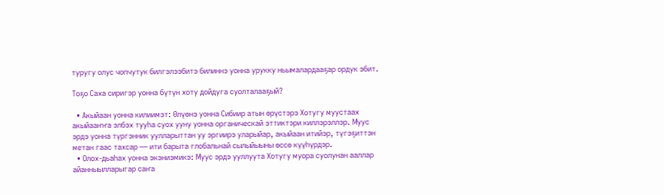туругу олус чопчутук билгэлээбитэ билиннэ уонна урукку ньымалардааҕар ордук эбит.

Тоҕо Саха сиригэр уонна бүтүн хоту дойдуга суолталааҕый?

  • Акыйаан уонна килиимэт: Өлүөнэ уонна Сибиир атын өрүстэрэ Хотугу муустаах акыйааҥҥа элбэх тууһа суох ууну уонна органическай эттиктэри киллэрэллэр. Муус эрдэ уонна түргэнник уулларыттан уу эргиирэ уларыйар, акыйаан итийэр, түгэҕиттэн метан гаас тахсар — ити барыта глобальнай сылыйыыны өссө күүһүрдэр.
  • Олох-дьаһах уонна экэниэмикэ: Муус эрдэ ууллуута Хотугу муора суолунан ааллар айанныылларыгар саҥа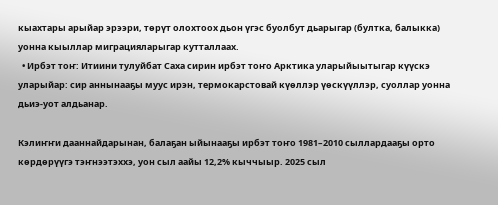кыахтары арыйар эрээри, төрүт олохтоох дьон үгэс буолбут дьарыгар (бултка, балыкка) уонна кыыллар миграцияларыгар кутталлаах.
  • Ирбэт тоҥ: Итиини тулуйбат Саха сирин ирбэт тоҥо Арктика уларыйыытыгар күүскэ уларыйар: сир аннынааҕы муус ирэн, термокарстовай күөллэр үөскүүллэр, суоллар уонна дьиэ-уот алдьанар.

Кэлиҥҥи дааннайдарынан, балаҕан ыйынааҕы ирбэт тоҥо 1981–2010 сыллардааҕы орто көрдөрүүгэ тэҥнээтэххэ, уон сыл аайы 12,2% кыччыыр. 2025 сыл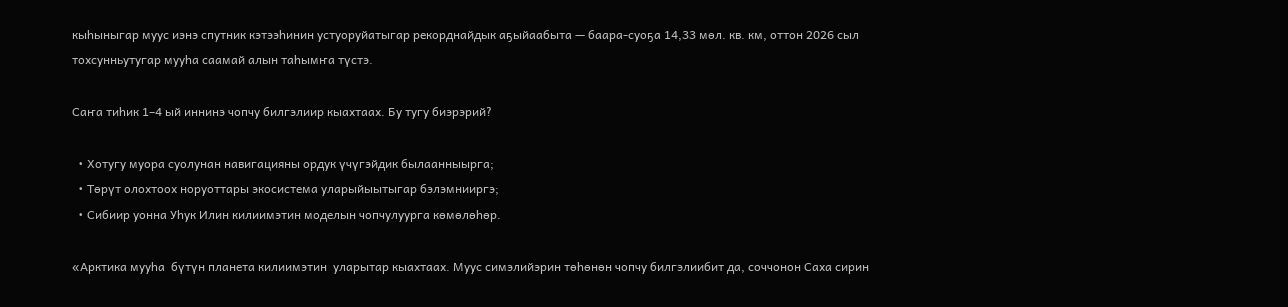кыһыныгар муус иэнэ спутник кэтээһинин устуоруйатыгар рекорднайдык аҕыйаабыта — баара-суоҕа 14,33 мөл. кв. км, оттон 2026 сыл тохсунньутугар мууһа саамай алын таһымҥа түстэ.

Саҥа тиһик 1–4 ый иннинэ чопчу билгэлиир кыахтаах. Бу тугу биэрэрий?

  • Хотугу муора суолунан навигацияны ордук үчүгэйдик былаанныырга;
  • Төрүт олохтоох норуоттары экосистема уларыйыытыгар бэлэмнииргэ;
  • Сибиир уонна Уһук Илин килиимэтин моделын чопчулуурга көмөлөһөр.

«Арктика мууһа  бүтүн планета килиимэтин  уларытар кыахтаах. Муус симэлийэрин төһөнөн чопчу билгэлиибит да, соччонон Саха сирин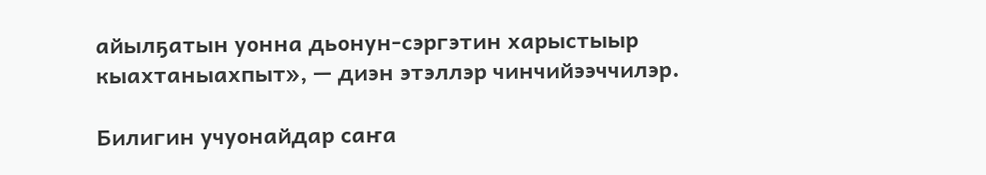айылҕатын уонна дьонун-сэргэтин харыстыыр кыахтаныахпыт», — диэн этэллэр чинчийээччилэр.

Билигин учуонайдар саҥа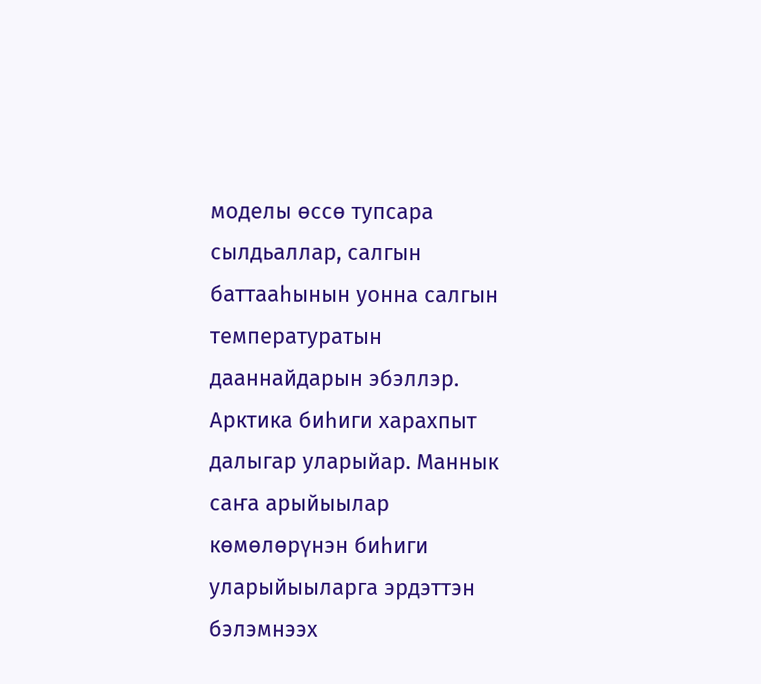моделы өссө тупсара сылдьаллар, салгын баттааһынын уонна салгын температуратын дааннайдарын эбэллэр. Арктика биһиги харахпыт далыгар уларыйар. Маннык саҥа арыйыылар көмөлөрүнэн биһиги уларыйыыларга эрдэттэн бэлэмнээх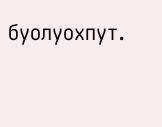буолуохпут.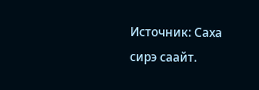Источник: Саха сирэ саайт.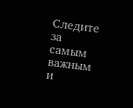Следите за самым важным и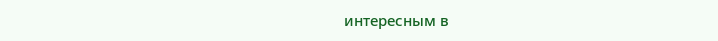интересным в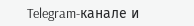Telegram-канале и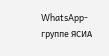WhatsApp-группе ЯСИА